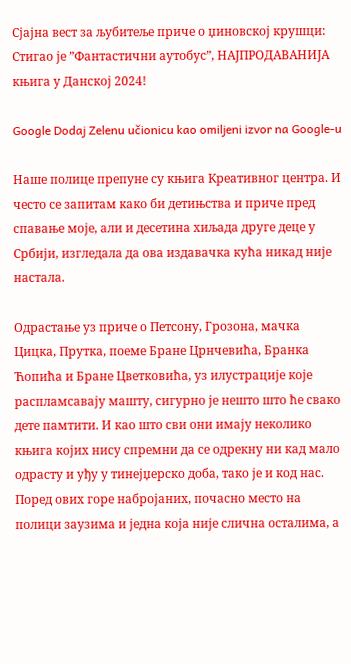Сјајна вест за љубитеље приче о џиновској крушци: Стигао је ”Фантастични аутобус”, НАЈПРОДАВАНИЈА књига у Данској 2024!

Google Dodaj Zelenu učionicu kao omiljeni izvor na Google-u

Наше полице препуне су књига Креативног центра. И често се запитам како би детињства и приче пред спавање моје, али и десетина хиљада друге деце у Србији, изгледала да ова издавачка кућа никад није настала.

Одрастање уз приче о Петсону, Грозона, мачка Цицка, Прутка, поеме Бране Црнчевића, Бранка Ћопића и Бране Цветковића, уз илустрације које распламсавају машту, сигурно је нешто што ће свако дете памтити. И као што сви они имају неколико књига којих нису спремни да се одрекну ни кад мало одрасту и уђу у тинејџерско доба, тако је и код нас. Поред ових горе набројаних, почасно место на полици заузима и једна која није слична осталима, а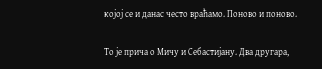којој се и данас често враћамо. Поново и поново.

То је прича о Мичу и Себастијану. Два другара,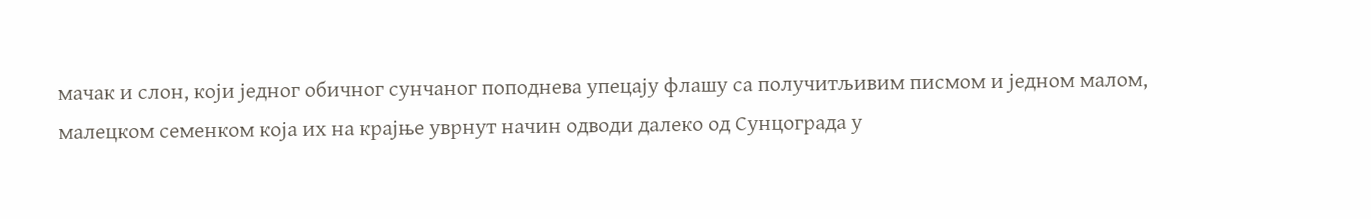мачак и слон, који једног обичног сунчаног поподнева упецају флашу са получитљивим писмом и једном малом, малецком семенком која их на крајње уврнут начин одводи далеко од Сунцограда у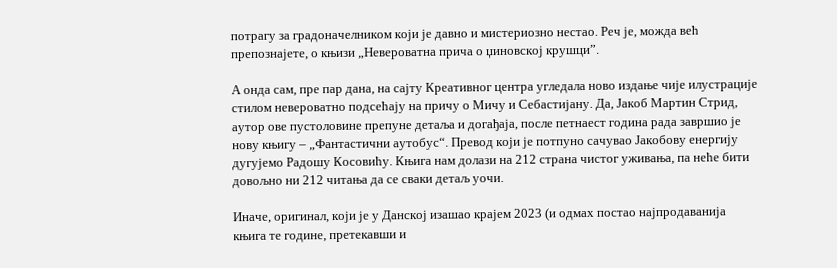потрагу за градоначелником који је давно и мистериозно нестао. Реч је, можда већ препознајете, о књизи „Невероватна прича о џиновској крушци”.

А онда сам, пре пар дана, на сајту Креативног центра угледала ново издање чије илустрације стилом невероватно подсећају на причу о Мичу и Себастијану. Да, Јакоб Мартин Стрид, аутор ове пустоловине препуне детаља и догађаја, после петнаест година рада завршио је нову књигу – „Фантастични аутобус“. Превод који је потпуно сачувао Јакобову енергију дугујемо Радошу Косовићу. Књига нам долази на 212 страна чистог уживања, па неће бити довољно ни 212 читања да се сваки детаљ уочи.

Иначе, оригинал, који је у Данској изашао крајем 2023 (и одмах постао најпродаванија књига те године, претекавши и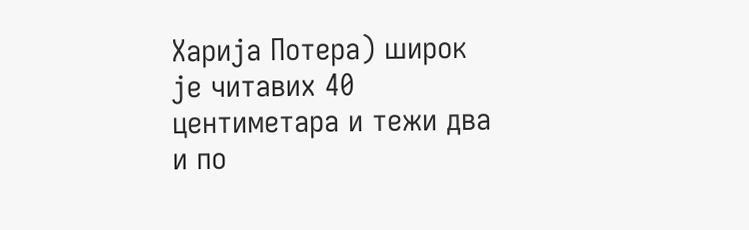Харија Потера) широк је читавих 40 центиметара и тежи два и по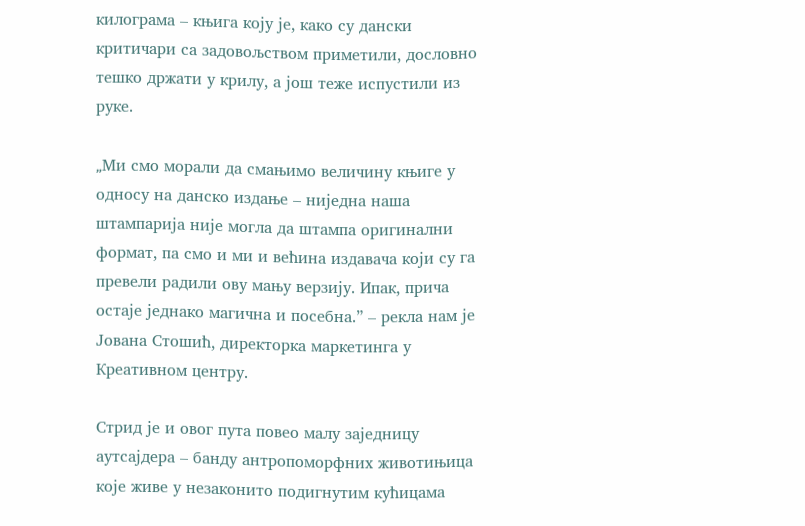килограма – књига коју је, како су дански критичари са задовољством приметили, дословно тешко држати у крилу, а још теже испустили из руке.

„Mи смо морали да смањимо величину књиге у односу на данско издање – ниједна наша штампарија није могла да штампа оригинални формат, па смо и ми и већина издавача који су га превели радили ову мању верзију. Ипак, прича остаје једнако магична и посебна.” – рекла нам је Јована Стошић, директорка маркетинга у Креативном центру.

Стрид је и овог пута повео малу заједницу аутсајдера – банду антропоморфних животињица које живе у незаконито подигнутим кућицама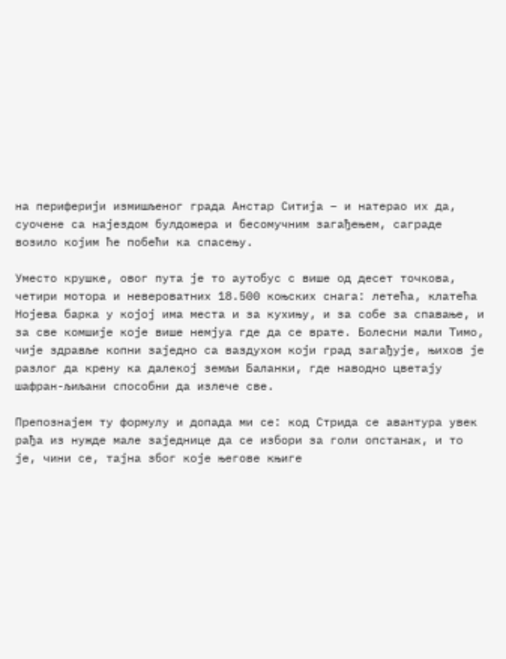на периферији измишљеног града Анстар Ситија – и натерао их да, суочене са најездом булдожера и бесомучним загађењем, саграде возило којим ће побећи ка спасењу.

Уместо крушке, овог пута је то аутобус с више од десет точкова, четири мотора и невероватних 18.500 коњских снага: летећа, клатећа Нојева барка у којој има места и за кухињу, и за собе за спавање, и за све комшије које више немјуа где да се врате. Болесни мали Тимо, чије здравље копни заједно са ваздухом који град загађује, њихов је разлог да крену ка далекој земљи Баланки, где наводно цветају шафран-љиљани способни да излече све.

Препознајем ту формулу и допада ми се: код Стрида се авантура увек рађа из нужде мале заједнице да се избори за голи опстанак, и то је, чини се, тајна због које његове књиге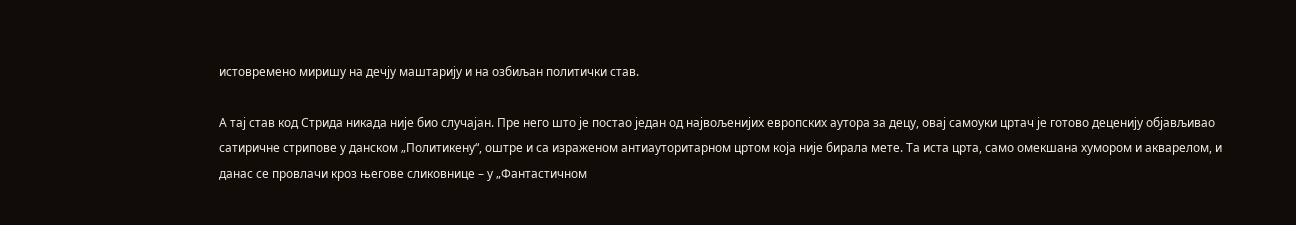истовремено миришу на дечју маштарију и на озбиљан политички став.

А тај став код Стрида никада није био случајан. Пре него што је постао један од највољенијих европских аутора за децу, овај самоуки цртач је готово деценију објављивао сатиричне стрипове у данском „Политикену“, оштре и са израженом антиауторитарном цртом која није бирала мете. Та иста црта, само омекшана хумором и акварелом, и данас се провлачи кроз његове сликовнице – у „Фантастичном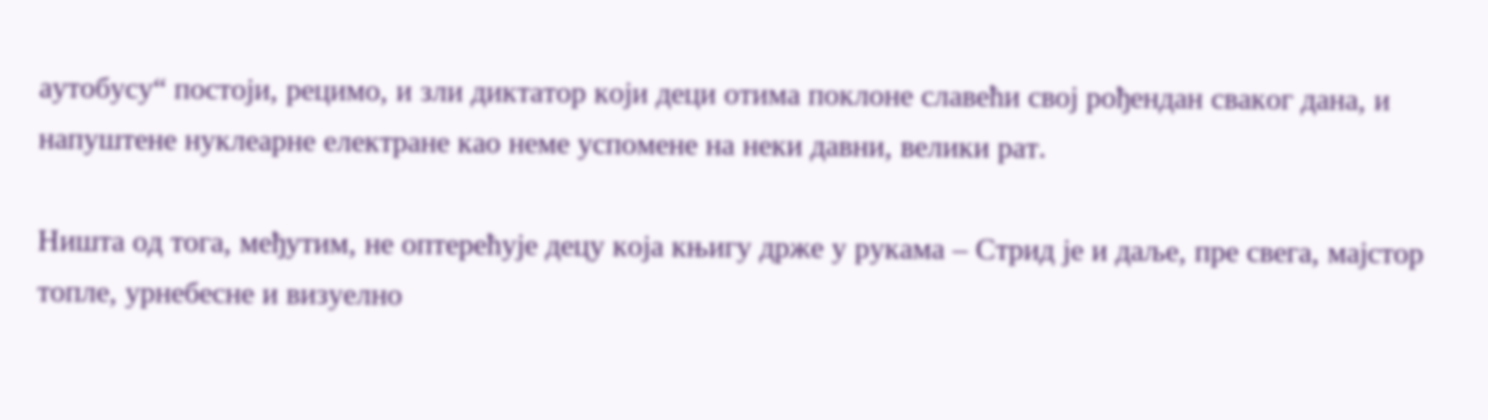аутобусу“ постоји, рецимо, и зли диктатор који деци отима поклоне славећи свој рођендан сваког дана, и напуштене нуклеарне електране као неме успомене на неки давни, велики рат.

Ништа од тога, међутим, не оптерећује децу која књигу држе у рукама – Стрид је и даље, пре свега, мајстор топле, урнебесне и визуелно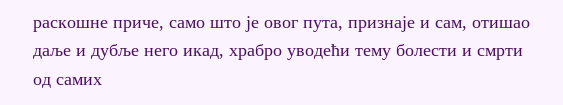раскошне приче, само што је овог пута, признаје и сам, отишао даље и дубље него икад, храбро уводећи тему болести и смрти од самих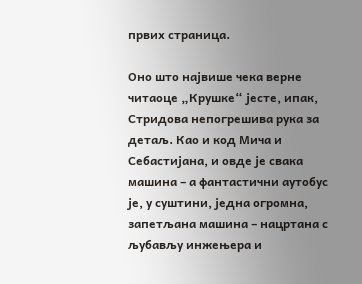првих страница.

Оно што највише чека верне читаоце „Крушке“ јесте, ипак, Стридова непогрешива рука за детаљ. Као и код Мича и Себастијана, и овде је свака машина – а фантастични аутобус је, у суштини, једна огромна, запетљана машина – нацртана с љубављу инжењера и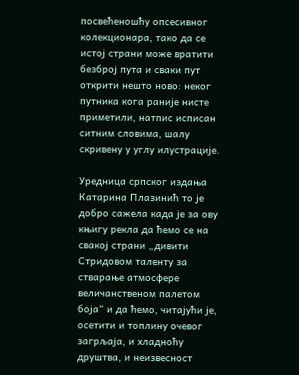посвећеношћу опсесивног колекционара, тако да се истој страни може вратити безброј пута и сваки пут открити нешто ново: неког путника кога раније нисте приметили, натпис исписан ситним словима, шалу скривену у углу илустрације.

Уредница српског издања Катарина Плазинић то је добро сажела када је за ову књигу рекла да ћемо се на свакој страни „дивити Стридовом таленту за стварање атмосфере величанственом палетом боја“ и да ћемо, читајући је, осетити и топлину очевог загрљаја, и хладноћу друштва, и неизвесност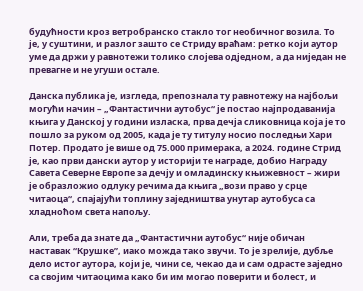будућности кроз ветробранско стакло тог необичног возила. То је, у суштини, и разлог зашто се Стриду враћам: ретко који аутор уме да држи у равнотежи толико слојева одједном, а да ниједан не превагне и не угуши остале.

Данска публика је, изгледа, препознала ту равнотежу на најбољи могући начин – „Фантастични аутобус“ је постао најпродаванија књига у Данској у години изласка, прва дечја сликовница која је то пошло за руком од 2005, када је ту титулу носио последњи Хари Потер. Продато је више од 75.000 примерака, а 2024. године Стрид је, као први дански аутор у историји те награде, добио Награду Савета Северне Европе за дечју и омладинску књижевност – жири је образложио одлуку речима да књига „вози право у срце читаоца“, спајајући топлину заједништва унутар аутобуса са хладноћом света напољу.

Али, треба да знате да „Фантастични аутобус“ није обичан наставак “Крушке”, иако можда тако звучи. То је зрелије, дубље дело истог аутора, који је, чини се, чекао да и сам одрасте заједно са својим читаоцима како би им могао поверити и болест, и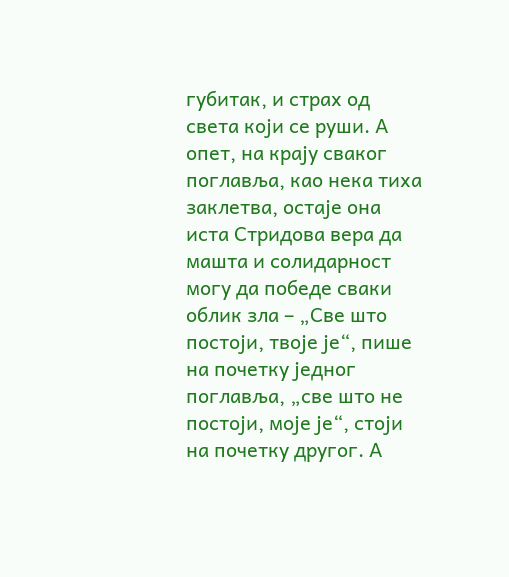губитак, и страх од света који се руши. А опет, на крају сваког поглавља, као нека тиха заклетва, остаје она иста Стридова вера да машта и солидарност могу да победе сваки облик зла – „Све што постоји, твоје је“, пише на почетку једног поглавља, „све што не постоји, моје је“, стоји на почетку другог. А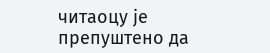читаоцу је препуштено да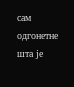сам одгонетне шта је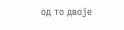од то двоје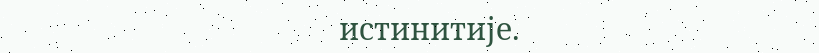истинитије.